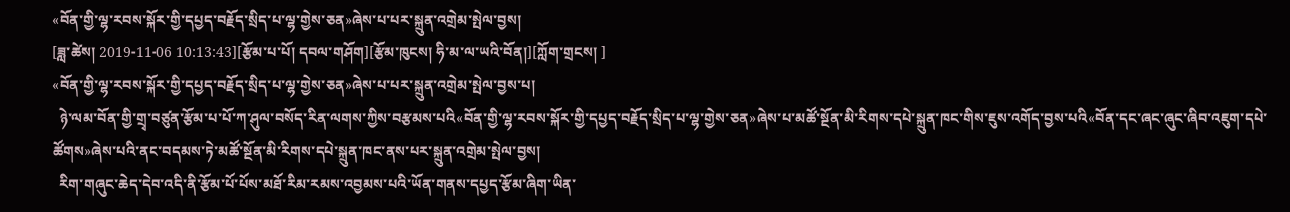«བོན་གྱི་ལྷ་རབས་སྐོར་གྱི་དཔྱད་བརྗོད་སྲིད་པ་ལྷ་གྱེས་ཅན»ཞེས་པ་པར་སྐྲུན་འགྲེམ་སྤེལ་བྱས།
[ཟླ་ཚེས། 2019-11-06 10:13:43][རྩོམ་པ་པོ། དབལ་གཤོག][རྩོམ་ཁུངས། ཧི་མ་ལ་ཡའི་བོན།][ཀློག་གྲངས། ]
«བོན་གྱི་ལྷ་རབས་སྐོར་གྱི་དཔྱད་བརྗོད་སྲིད་པ་ལྷ་གྱེས་ཅན»ཞེས་པ་པར་སྐྲུན་འགྲེམ་སྤེལ་བྱས་པ།
  ཉེ་ལམ་བོན་གྱི་གྲྭ་བཙུན་རྩོམ་པ་པོ་ཀ་ཤུལ་བསོད་རིན་ལགས་ཀྱིས་བརྩམས་པའི«བོན་གྱི་ལྷ་རབས་སྐོར་གྱི་དཔྱད་བརྗོད་སྲིད་པ་ལྷ་གྱེས་ཅན»ཞེས་པ་མཚོ་སྔོན་མི་རིགས་དཔེ་སྐྲུན་ཁང་གིས་ཇུས་འགོད་བྱས་པའི«བོན་དང་ཞང་ཞུང་ཞིབ་འཇུག་དཔེ་ཚོགས»ཞེས་པའི་ནང་བདམས་ཏེ་མཚོ་སྔོན་མི་རིགས་དཔེ་སྐྲུན་ཁང་ནས་པར་སྐྲུན་འགྲེམ་སྤེལ་བྱས།
  རིག་གཞུང་ཆེད་དེབ་འདི་ནི་རྩོམ་པོ་པོས་མཐོ་རིམ་རམས་འབྱམས་པའི་ཡོན་གནས་དཔྱད་རྩོམ་ཞིག་ཡིན་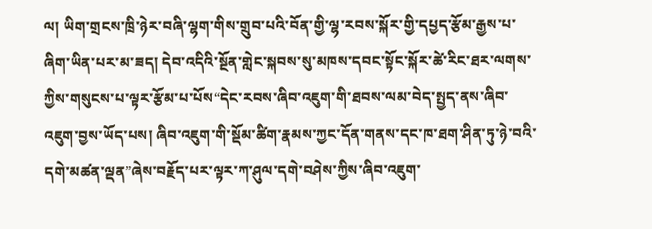ལ། ཡིག་གྲངས་ཁྲི་ཉེར་བཞི་ལྷག་གིས་གྲུབ་པའི་བོན་གྱི་ལྷ་རབས་སྐོར་གྱི་དཔྱད་རྩོམ་རྒྱས་པ་ཞིག་ཡིན་པར་མ་ཟད། དེབ་འདིའི་སྔོན་གླེང་སྐབས་སུ་མཁས་དབང་སྟོང་སྐོར་ཚེ་རིང་ཐར་ལགས་ཀྱིས་གསུངས་པ་ལྟར་རྩོམ་པ་པོས“དེང་རབས་ཞིབ་འཇུག་གི་ཐབས་ལམ་བེད་སྤྱད་ནས་ཞིབ་འཇུག་བྱས་ཡོད་པས། ཞིབ་འཇུག་གི་སྡོམ་ཚིག་རྣམས་ཀྱང་དོན་གནས་དང་ཁ་ཐག་ཤིན་ཏུ་ཉེ་བའི་དགེ་མཚན་ལྡན”ཞེས་བརྗོད་པར་ལྟར་ཀ་ཤུལ་དགེ་བཤེས་ཀྱིས་ཞིབ་འཇུག་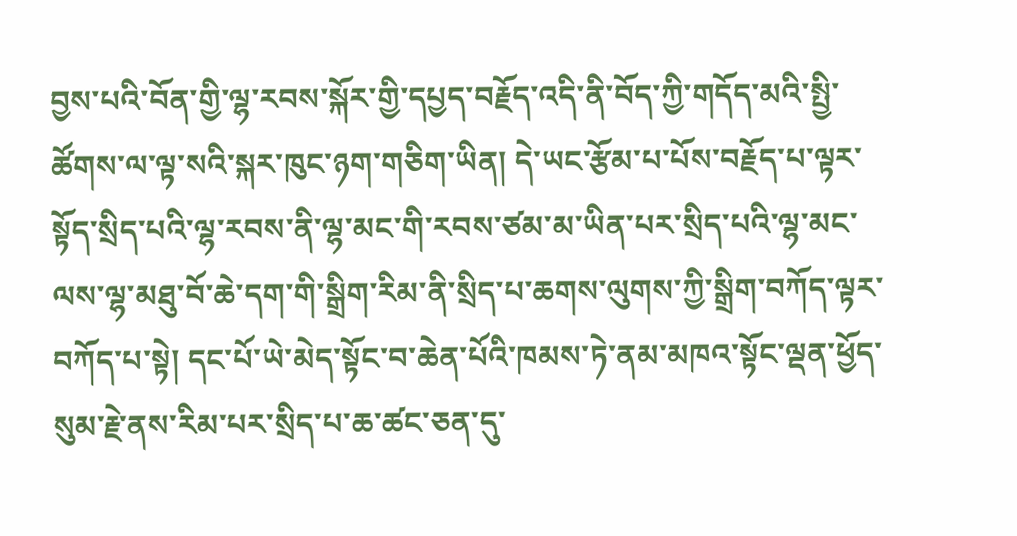བྱས་པའི་བོན་གྱི་ལྷ་རབས་སྐོར་གྱི་དཔྱད་བརྗོད་འདི་ནི་བོད་ཀྱི་གདོད་མའི་སྤྱི་ཚོགས་ལ་ལྟ་སའི་སྐར་ཁུང་ཉག་གཅིག་ཡིན། དེ་ཡང་རྩོམ་པ་པོས་བརྗོད་པ་ལྟར་སྟོད་སྲིད་པའི་ལྷ་རབས་ནི་ལྷ་མང་གི་རབས་ཙམ་མ་ཡིན་པར་སྲིད་པའི་ལྷ་མང་ལས་ལྷ་མཐུ་བོ་ཆེ་དག་གི་སྒྲིག་རིམ་ནི་སྲིད་པ་ཆགས་ལུགས་ཀྱི་སྒྲིག་བཀོད་ལྟར་བཀོད་པ་སྟེ། དང་པོ་ཡེ་མེད་སྟོང་བ་ཆེན་པོའི་ཁམས་ཏེ་ནམ་མཁའ་སྟོང་ལྡན་ཕྱོད་སུམ་རྗེ་ནས་རིམ་པར་སྲིད་པ་ཆ་ཚང་ཅན་དུ་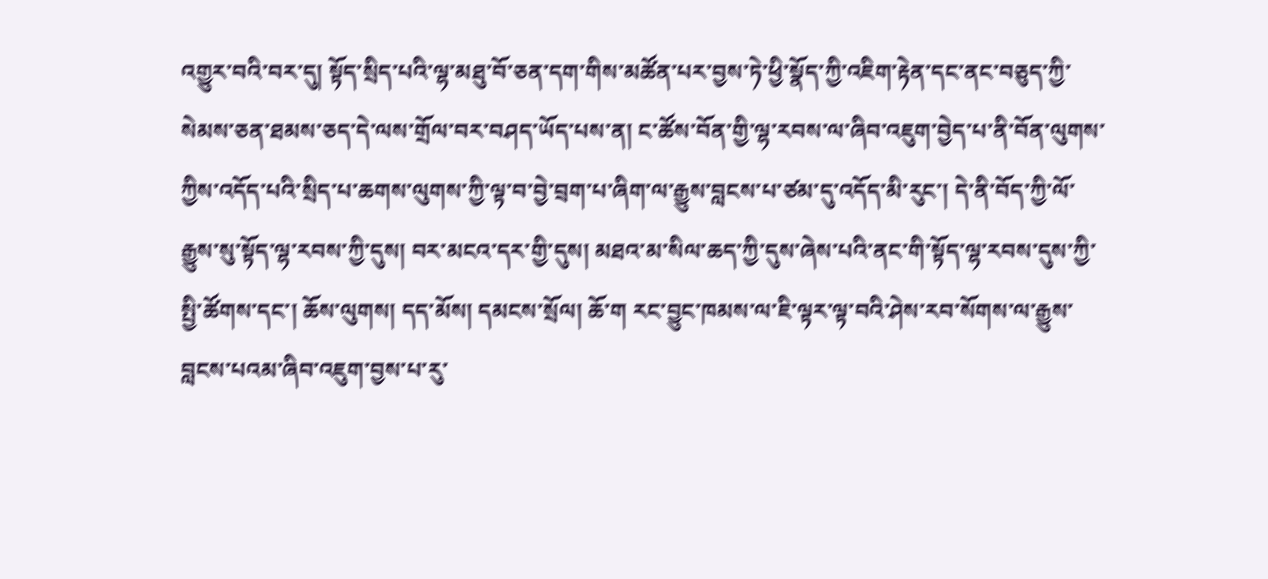འགྱུར་བའི་བར་དུ། སྟོད་སྲིད་པའི་ལྷ་མཐུ་བོ་ཅན་དག་གིས་མཚོན་པར་བྱས་ཏེ་ཕྱི་སྣོད་ཀྱི་འཇིག་རྟེན་དང་ནང་བཅུད་ཀྱི་སེམས་ཅན་ཐམས་ཅད་དེ་ལས་གྲོལ་བར་བཤད་ཡོད་པས་ན། ང་ཚོས་བོན་གྱི་ལྷ་རབས་ལ་ཞིབ་འཇུག་བྱེད་པ་ནི་བོན་ལུགས་ཀྱིས་འདོད་པའི་སྲིད་པ་ཆགས་ལུགས་ཀྱི་ལྟ་བ་བྱེ་བྲག་པ་ཞིག་ལ་རྒྱུས་བླངས་པ་ཙམ་དུ་འདོད་མི་རུང་། དེ་ནི་བོད་ཀྱི་ལོ་རྒྱུས་སུ་སྟོད་ལྷ་རབས་ཀྱི་དུས། བར་མངའ་དར་གྱི་དུས། མཐའ་མ་སིལ་ཆད་ཀྱི་དུས་ཞེས་པའི་ནང་གི་སྟོད་ལྷ་རབས་དུས་ཀྱི་སྤྱི་ཚོགས་དང་། ཆོས་ལུགས། དད་མོས། དམངས་སྲོལ། ཆོ་ག རང་བྱུང་ཁམས་ལ་ཇི་ལྟར་ལྟ་བའི་ཤེས་རབ་སོགས་ལ་རྒྱུས་བླངས་པའམ་ཞིབ་འཇུག་བྱས་པ་རུ་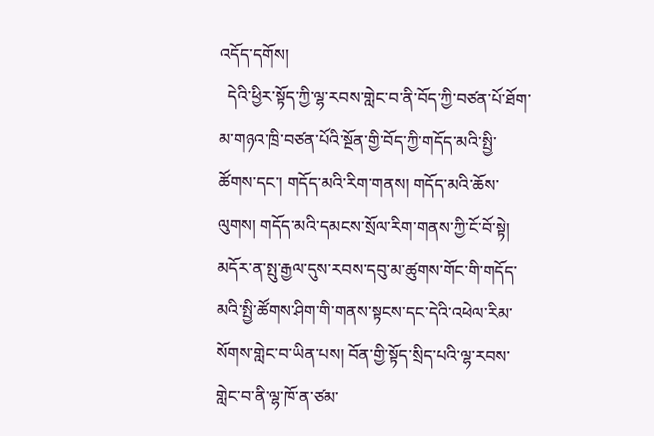འདོད་དགོས།
  དེའི་ཕྱིར་སྟོད་ཀྱི་ལྷ་རབས་གླེང་བ་ནི་བོད་ཀྱི་བཙན་པོ་ཐོག་མ་གཉའ་ཁྲི་བཙན་པོའི་སྔོན་གྱི་བོད་ཀྱི་གདོད་མའི་སྤྱི་ཚོགས་དང་། གདོད་མའི་རིག་གནས། གདོད་མའི་ཆོས་ལུགས། གདོད་མའི་དམངས་སྲོལ་རིག་གནས་ཀྱི་ངོ་བོ་སྟེ། མདོར་ན་སྤུ་རྒྱལ་དུས་རབས་དབུ་མ་ཚུགས་གོང་གི་གདོད་མའི་སྤྱི་ཚོགས་ཤིག་གི་གནས་སྟངས་དང་དེའི་འཕེལ་རིམ་སོགས་གླེང་བ་ཡིན་པས། བོན་གྱི་སྟོད་སྲིད་པའི་ལྷ་རབས་གླེང་བ་ནི་ལྷ་ཁོ་ན་ཙམ་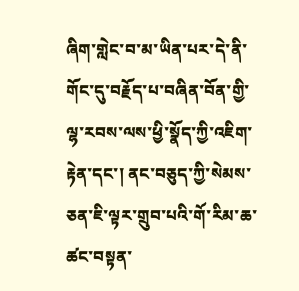ཞིག་གླེང་བ་མ་ཡིན་པར་དེ་ནི་གོང་དུ་བརྗོད་པ་བཞིན་བོན་གྱི་ལྷ་རབས་ལས་ཕྱི་སྣོད་ཀྱི་འཇིག་རྟེན་དང་། ནང་བཅུད་ཀྱི་སེམས་ཅན་ཇི་ལྟར་གྲུབ་པའི་གོ་རིམ་ཆ་ཚང་བསྟན་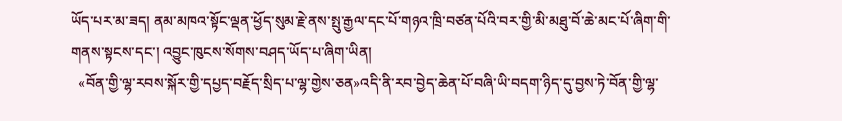ཡོད་པར་མ་ཟད། ནམ་མཁའ་སྟོང་ལྡན་ཕྱོད་སུམ་རྗེ་ནས་སྤུ་རྒྱལ་དང་པོ་གཉའ་ཁྲི་བཙན་པོའི་བར་གྱི་མི་མཐུ་བོ་ཆེ་མང་པོ་ཞིག་གི་གནས་སྟངས་དང་། འབྱུང་ཁུངས་སོགས་བཤད་ཡོད་པ་ཞིག་ཡིན།
  «བོན་གྱི་ལྷ་རབས་སྐོར་གྱི་དཔྱད་བརྗོད་སྲིད་པ་ལྷ་གྱེས་ཅན»འདི་ནི་རབ་བྱེད་ཆེན་པོ་བཞི་ཡི་བདག་ཉིད་དུ་བྱས་ཏེ་བོན་གྱི་ལྷ་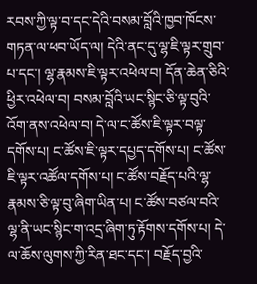རབས་ཀྱི་ལྟ་བ་དང་དེའི་བསམ་བློའི་ཁྱབ་ཁོངས་གཏན་ལ་ཕབ་ཡོད་ལ། དེའི་ནང་དུ་ལྷ་ཇི་ལྟར་གྲུབ་པ་དང་། ལྷ་རྣམས་ཇི་ལྟར་འཕེལ་བ། དོན་ཆེན་ཅིའི་ཕྱིར་འཕེལ་བ། བསམ་བློའི་ཡང་སྙིང་ཅི་ལྟ་བུའི་འོག་ནས་འཕེལ་བ། དེ་ལ་ང་ཚོས་ཇི་ལྟར་བལྟ་དགོས་པ། ང་ཚོས་ཇི་ལྟར་དཔྱད་དགོས་པ། ང་ཚོས་ཇི་ལྟར་འཚོལ་དགོས་པ། ང་ཚོས་བརྗོད་པའི་ལྷ་རྣམས་ཅི་ལྟ་བུ་ཞིག་ཡིན་པ། ང་ཚོས་བཙལ་བའི་ལྷ་ནི་ཡང་སྙིང་ག་འདྲ་ཞིག་ཏུ་རྟོགས་དགོས་པ། དེ་ལ་ཆོས་ལུགས་ཀྱི་རིན་ཐང་དང་། བརྗོད་བྱའི་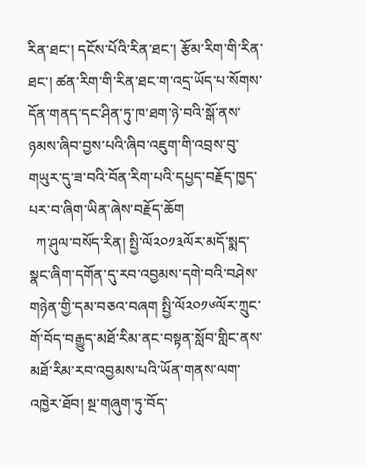རིན་ཐང་། དངོས་པོའི་རིན་ཐང་། རྩོམ་རིག་གི་རིན་ཐང་། ཚན་རིག་གི་རིན་ཐང་ག་འདྲ་ཡོད་པ་སོགས་དོན་གནད་དང་ཤིན་ཏུ་ཁ་ཐག་ཉེ་བའི་སྒོ་ནས་ཉམས་ཞིབ་བྱས་པའི་ཞིབ་འཇུག་གི་འབྲས་བུ་གཡུར་དུ་ཟ་བའི་བོན་རིག་པའི་དཔྱད་བརྗོད་ཁྱད་པར་བ་ཞིག་ཡིན་ཞེས་བརྗོད་ཆོག
  ཀ་ཤུལ་བསོད་རིན། སྤྱི་ལོ༢༠༡༣ལོར་མདོ་སྨད་སྣང་ཞིག་དགོན་དུ་རབ་འབྱམས་དགེ་བའི་བཤེས་གཉེན་གྱི་དམ་བཅའ་བཞག སྤྱི་ལོ༢༠༡༦ལོར་ཀྲུང་གོ་བོད་བརྒྱུད་མཐོ་རིམ་ནང་བསྟན་སློབ་གླིང་ནས་མཐོ་རིམ་རབ་འབྱམས་པའི་ཡོན་གནས་ལག་འཁྱེར་ཐོབ། སྔ་གཞུག་ཏུ་བོད་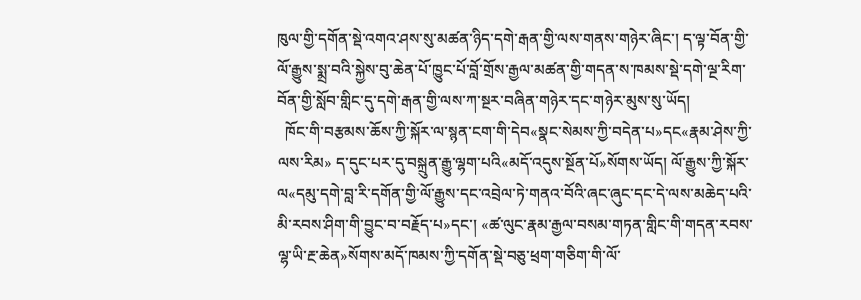ཁུལ་གྱི་དགོན་སྡེ་འགའ་ཤས་སུ་མཚན་ཉིད་དགེ་རྒན་གྱི་ལས་གནས་གཉེར་ཞིང་། ད་ལྟ་བོན་གྱི་ལོ་རྒྱུས་སྨྲ་བའི་སྐྱེས་བུ་ཆེན་པོ་ཁྱུང་པོ་བློ་གྲོས་རྒྱལ་མཚན་གྱི་གདན་ས་ཁམས་སྡེ་དགེ་ལྔ་རིག་བོན་གྱི་སློབ་གླིང་དུ་དགེ་རྒན་གྱི་ལས་ཀ་སྔར་བཞིན་གཉེར་དང་གཉེར་མུས་སུ་ཡོད།
  ཁོང་གི་བརྩམས་ཆོས་ཀྱི་སྐོར་ལ་སྙན་ངག་གི་དེབ«སྣང་སེམས་ཀྱི་བདེན་པ»དང«རྣམ་ཤེས་ཀྱི་ལས་རིམ» ད་དུང་པར་དུ་བསྐྲུན་རྒྱུ་ལྷག་པའི«མདོ་འདུས་སྔོན་པོ»སོགས་ཡོད། ལོ་རྒྱུས་ཀྱི་སྐོར་ལ«དམུ་དགེ་བླ་རི་དགོན་གྱི་ལོ་རྒྱུས་དང་འབྲེལ་ཏེ་གནའ་བོའི་ཞང་ཞུང་དང་དེ་ལས་མཆེད་པའི་མི་རབས་ཤིག་གི་བྱུང་བ་བརྗོད་པ»དང་། «ཚ་ལུང་རྣམ་རྒྱལ་བསམ་གཏན་གླིང་གི་གདན་རབས་ལྷ་ཡི་རྔ་ཆེན»སོགས་མདོ་ཁམས་ཀྱི་དགོན་སྡེ་བཅུ་ཕྲག་གཅིག་གི་ལོ་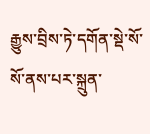རྒྱུས་བྲིས་ཏེ་དགོན་སྡེ་སོ་སོ་ནས་པར་སྐྲུན་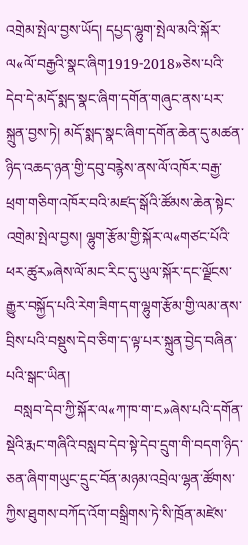འགྲེམ་སྤེལ་བྱས་ཡོད། དཔྱད་ལྷུག་སྤེལ་མའི་སྐོར་ལ«ལོ་བརྒྱའི་སྣང་ཞིག1919-2018»ཅེས་པའི་དེབ་དེ་མདོ་སྨད་སྣང་ཞིག་དགོན་གཞུང་ནས་པར་སྐྲུན་བྱས་ཏེ། མདོ་སྨད་སྣང་ཞིག་དགོན་ཆེན་དུ་མཚན་ཉིད་འཆད་ཉན་གྱི་དབུ་བརྙེས་ནས་ལོ་འཁོར་བརྒྱ་ཕྲག་གཅིག་འཁོར་བའི་མཛད་སྒོའི་ཚོམས་ཆེན་སྟེང་འགྲེམ་སྤེལ་བྱས། ལྷུག་རྩོམ་གྱི་སྐོར་ལ«གཙང་པོའི་ཕར་ཚུར»ཞེས་ལོ་མང་རིང་དུ་ཡུལ་སྐོར་དང་ལྗོངས་རྒྱུར་བསྐྱོད་པའི་རེག་ཟིག་དག་ལྷུག་རྩོམ་གྱི་ལམ་ནས་བྲིས་པའི་བསྡུས་དེབ་ཅིག་ད་ལྟ་པར་སྐྲུན་བྱེད་བཞིན་པའི་སྒང་ཡིན།
  བསླབ་དེབ་ཀྱི་སྐོར་ལ«ཀ་ཁ་ག་ང»ཞེས་པའི་དགོན་སྡེའི་རྨང་གཞིའི་བསླབ་དེབ་སྟེ་དེབ་དྲུག་གི་བདག་ཉིད་ཅན་ཞིག་གཡུང་དྲུང་བོན་མཉམ་འབྲེལ་ལྷན་ཚོགས་ཀྱིས་ཐུགས་བཀོད་འོག་བསྒྲིགས་ཏེ་སི་ཁྲོན་མཛེས་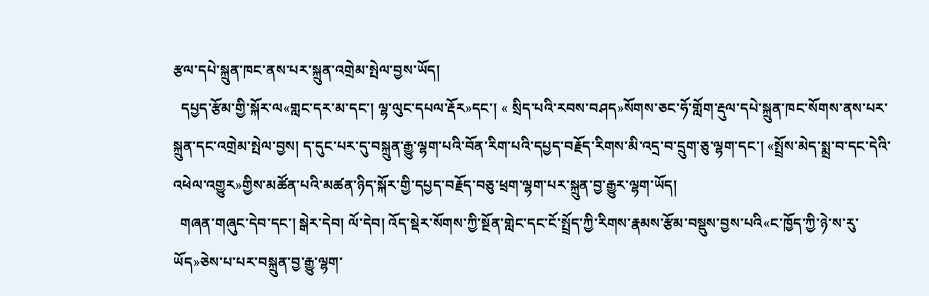རྩལ་དཔེ་སྐྲུན་ཁང་ནས་པར་སྐྲུན་འགྲེམ་སྤེལ་བྱས་ཡོད།
  དཔྱད་རྩོམ་གྱི་སྐོར་ལ«གླང་དར་མ་དང་། ལྷ་ལུང་དཔལ་རྡོར»དང་། « སྲིད་པའི་རབས་བཤད»སོགས་ཅང་ཧོ་གློག་རྡུལ་དཔེ་སྐྲུན་ཁང་སོགས་ནས་པར་སྐྲུན་དང་འགྲེམ་སྤེལ་བྱས། ད་དུང་པར་དུ་བསྐྲུན་རྒྱུ་ལྷག་པའི་བོན་རིག་པའི་དཔྱད་བརྗོད་རིགས་མི་འདྲ་བ་དྲུག་ཅུ་ལྷག་དང་། «སྤྲོས་མེད་སྨྲ་བ་དང་དེའི་འཕེལ་འགྱུར»གྱིས་མཚོན་པའི་མཚན་ཉིད་སྐོར་གྱི་དཔྱད་བརྗོད་བཅུ་ཕྲག་ལྷག་པར་སྐྲུན་བྱ་རྒྱུར་ལྷག་ཡོད།
  གཞན་གཞུང་དེབ་དང་། སྒེར་དེབ། ལོ་དེབ། འོད་སྡེར་སོགས་ཀྱི་སྔོན་གླེང་དང་ངོ་སྤྲོད་ཀྱི་རིགས་རྣམས་རྩོམ་བསྡུས་བྱས་པའི«ང་ཁྱོད་ཀྱི་ཉེ་ས་རུ་ཡོད»ཅེས་པ་པར་བསྐྲུན་བྱ་རྒྱུ་ལྷག་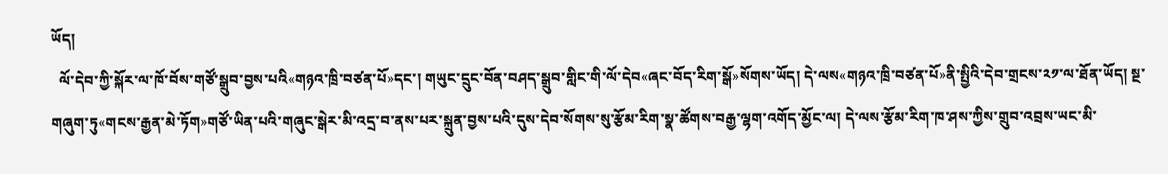ཡོད།
  ལོ་དེབ་ཀྱི་སྐོར་ལ་ཁོ་བོས་གཙོ་སྒྲུབ་བྱས་པའི«གཉའ་ཁྲི་བཙན་པོ»དང་། གཡུང་དྲུང་བོན་བཤད་སྒྲུབ་གླིང་གི་ལོ་དེབ«ཞང་བོད་རིག་སྒོ»སོགས་ཡོད། དེ་ལས«གཉའ་ཁྲི་བཙན་པོ»ནི་སྤྱིའི་དེབ་གྲངས་༢༡་ལ་ཐོན་ཡོད། སྔ་གཞུག་ཏུ«གངས་རྒྱན་མེ་ཏོག»གཙོ་ཡིན་པའི་གཞུང་སྒེར་མི་འདྲ་བ་ནས་པར་སྐྲུན་བྱས་པའི་དུས་དེབ་སོགས་སུ་རྩོམ་རིག་སྣ་ཚོགས་བརྒྱ་ལྷག་འགོད་མྱོང་ལ། དེ་ལས་རྩོམ་རིག་ཁ་ཤས་ཀྱིས་གྲུབ་འབྲས་ཡང་མི་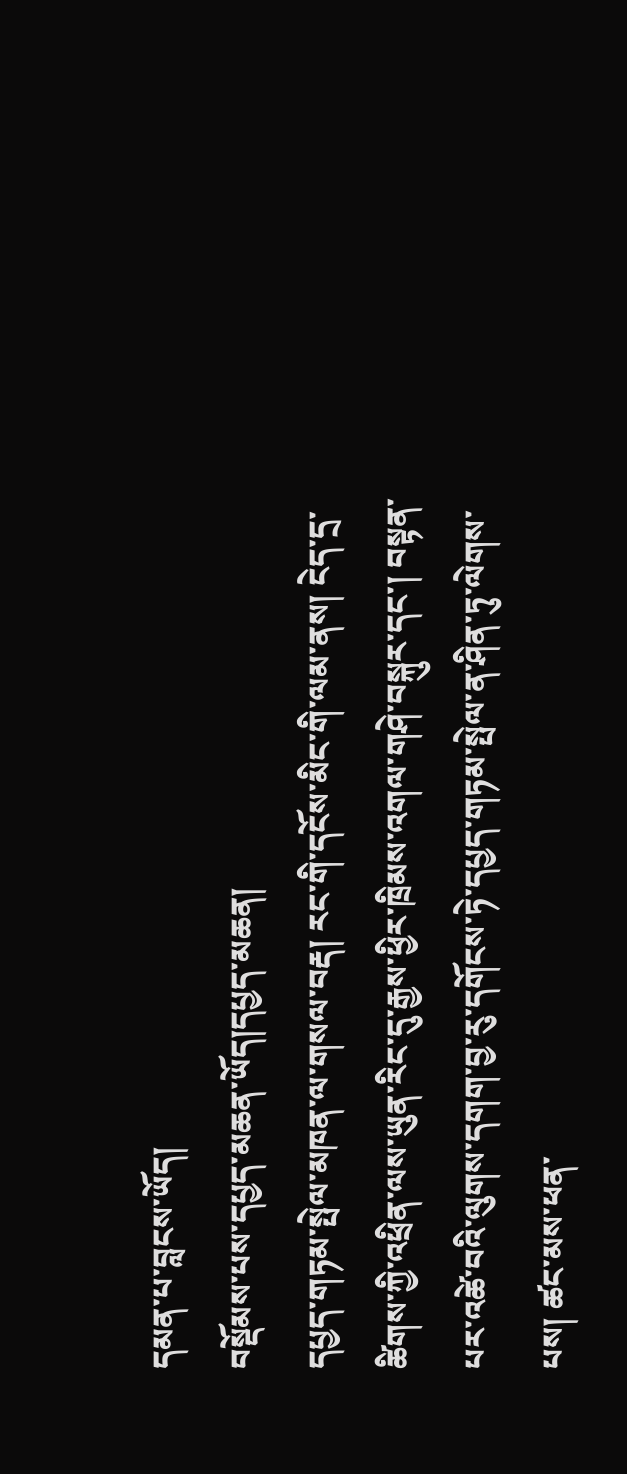དམན་པ་བླངས་ཡོད།
བསྡོམས་པས་དཔྱད་མཆན་ཡོད།དཔྱད་མཆན།
དཔྱད་གཏམ་སྤེལ་མཁན་ལ་གསལ་བརྡ། རང་གི་དངོས་མིང་གི་ལམ་ནས། ངེད་དྲ་ཚིགས་ཀྱི་འཕྲིན་ལས་ཡུན་རིང་དུ་རྒྱས་ཕྱིར་ཁྲིམས་འགལ་གཤེ་བསྐུར་དང་། བསྟན་པར་འཚེ་བའི་ལུགས་དགག་བྱ་རུ་དགོངས་ཏེ་དཔྱད་གཏམ་སྤེལ་ན་ཤིན་ཏུ་ལེགས་པས། ཚང་མས་ཕན་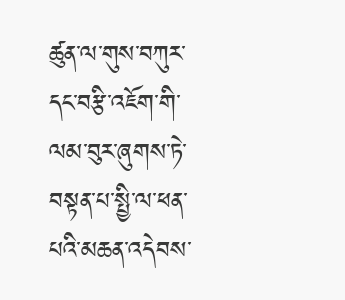ཚུན་ལ་གུས་བཀུར་དང་བརྩི་འཇོག་གི་ལམ་བུར་ཞུགས་ཏེ་བསྟན་པ་སྤྱི་ལ་ཕན་པའི་མཆན་འདེབས་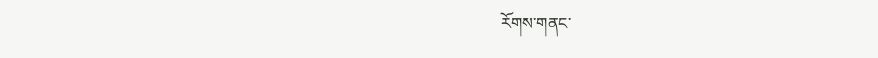རོགས་གནང་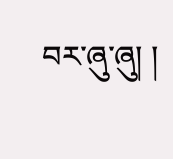བར་ཞུ་ཞུ། །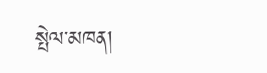སྤེལ་མཁན།